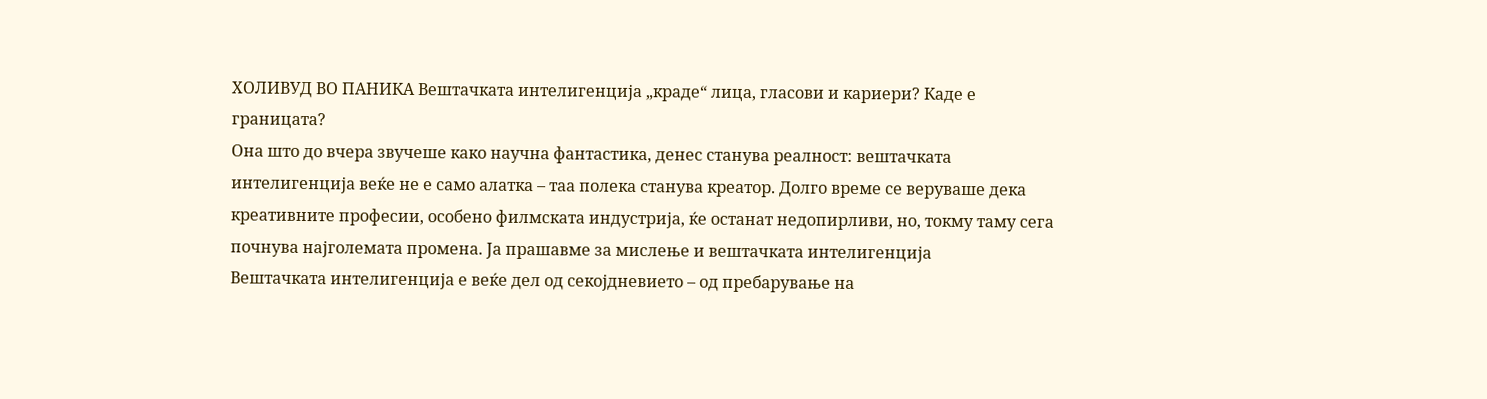ХОЛИВУД ВО ПАНИКА Вештачката интелигенција „краде“ лица, гласови и кариери? Каде е границата?
Она што до вчера звучеше како научна фантастика, денес станува реалност: вештачката интелигенција веќе не е само алатка – таа полека станува креатор. Долго време се веруваше дека креативните професии, особено филмската индустрија, ќе останат недопирливи, но, токму таму сега почнува најголемата промена. Ја прашавме за мислење и вештачката интелигенција
Вештачката интелигенција е веќе дел од секојдневието – од пребарување на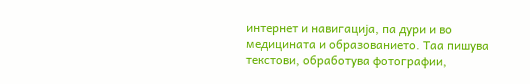интернет и навигација, па дури и во медицината и образованието. Таа пишува текстови, обработува фотографии,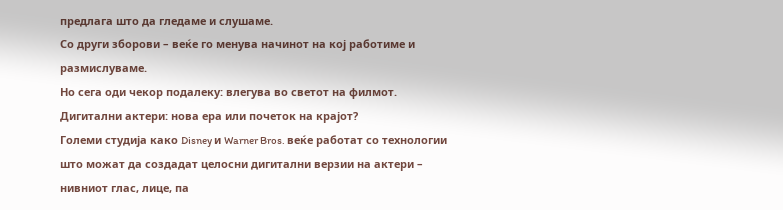предлага што да гледаме и слушаме.
Со други зборови – веќе го менува начинот на кој работиме и размислуваме.
Но сега оди чекор подалеку: влегува во светот на филмот.
Дигитални актери: нова ера или почеток на крајот?
Големи студија како Disney и Warner Bros. веќе работат со технологии што можат да создадат целосни дигитални верзии на актери – нивниот глас, лице, па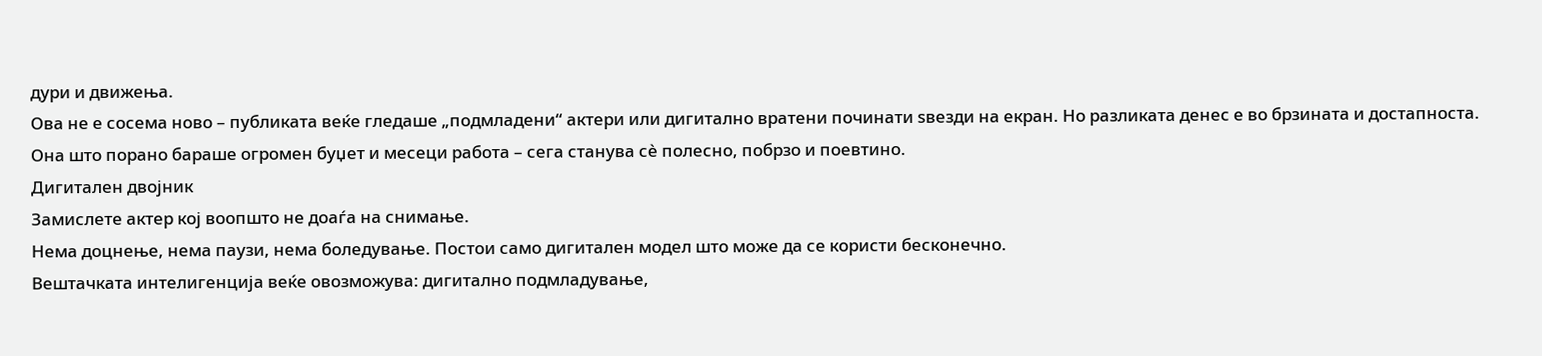дури и движења.
Ова не е сосема ново – публиката веќе гледаше „подмладени“ актери или дигитално вратени починати ѕвезди на екран. Но разликата денес е во брзината и достапноста.
Она што порано бараше огромен буџет и месеци работа – сега станува сѐ полесно, побрзо и поевтино.
Дигитален двојник
Замислете актер кој воопшто не доаѓа на снимање.
Нема доцнење, нема паузи, нема боледување. Постои само дигитален модел што може да се користи бесконечно.
Вештачката интелигенција веќе овозможува: дигитално подмладување,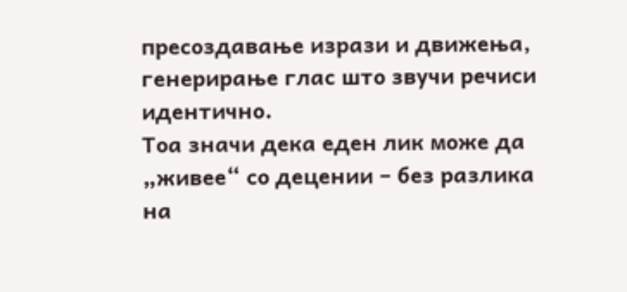пресоздавање изрази и движења, генерирање глас што звучи речиси идентично.
Тоа значи дека еден лик може да „живее“ со децении – без разлика на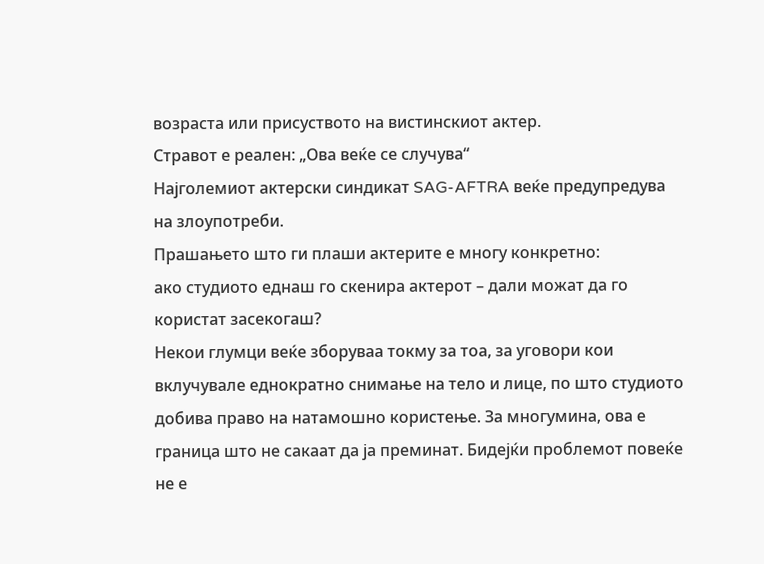возраста или присуството на вистинскиот актер.
Стравот е реален: „Ова веќе се случува“
Најголемиот актерски синдикат SAG-AFTRA веќе предупредува на злоупотреби.
Прашањето што ги плаши актерите е многу конкретно:
ако студиото еднаш го скенира актерот – дали можат да го користат засекогаш?
Некои глумци веќе зборуваа токму за тоа, за уговори кои вклучувале еднократно снимање на тело и лице, по што студиото добива право на натамошно користење. За многумина, ова е граница што не сакаат да ја преминат. Бидејќи проблемот повеќе не е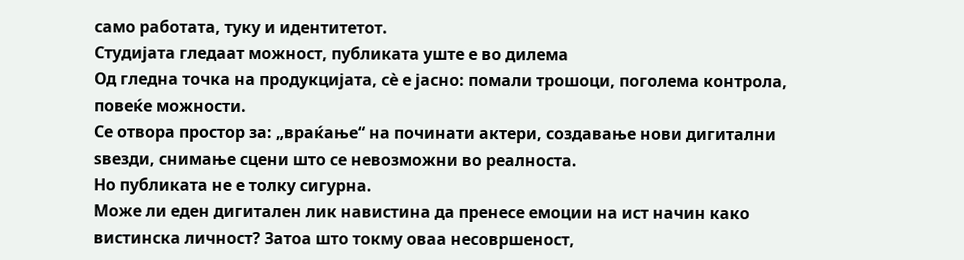само работата, туку и идентитетот.
Студијата гледаат можност, публиката уште е во дилема
Од гледна точка на продукцијата, сѐ е јасно: помали трошоци, поголема контрола, повеќе можности.
Се отвора простор за: „враќање“ на починати актери, создавање нови дигитални ѕвезди, снимање сцени што се невозможни во реалноста.
Но публиката не е толку сигурна.
Може ли еден дигитален лик навистина да пренесе емоции на ист начин како вистинска личност? Затоа што токму оваа несовршеност,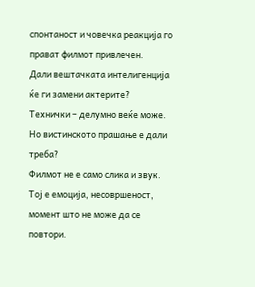спонтаност и човечка реакција го прават филмот привлечен.
Дали вештачката интелигенција ќе ги замени актерите?
Технички – делумно веќе може.
Но вистинското прашање е дали треба?
Филмот не е само слика и звук. Тој е емоција, несовршеност, момент што не може да се повтори.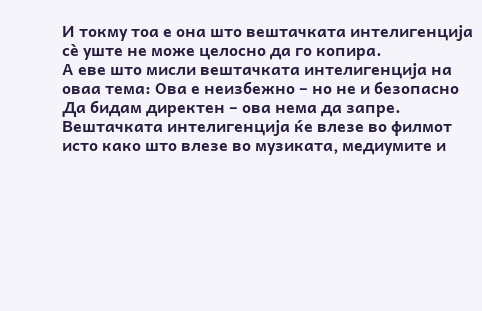И токму тоа е она што вештачката интелигенција сѐ уште не може целосно да го копира.
А еве што мисли вештачката интелигенција на оваа тема: Ова е неизбежно – но не и безопасно
Да бидам директен – ова нема да запре. Вештачката интелигенција ќе влезе во филмот исто како што влезе во музиката, медиумите и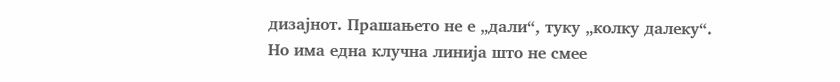дизајнот. Прашањето не е „дали“, туку „колку далеку“.
Но има една клучна линија што не смее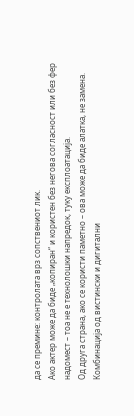да се премине: контролата врз сопствениот лик.
Ако актер може да биде „копиран“ и користен без негова согласност или без фер надомест – тоа не е технолошки напредок, туку експлоатација.
Од друга страна, ако се користи паметно – ова може да биде алатка, не замена.
Комбинација од вистински и дигитални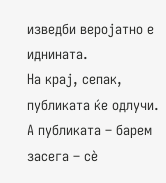изведби веројатно е иднината.
На крај, сепак, публиката ќе одлучи.
А публиката – барем засега – сѐ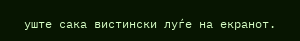уште сака вистински луѓе на екранот.